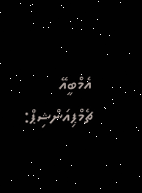އެމްބީއޭ ޗެމްޕިއަންޝިޕް: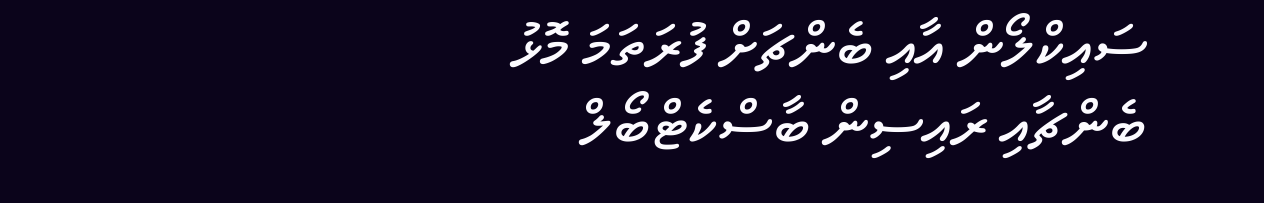ސައިކްލޯން އާއި ބެންޗަށް ފުރަތަމަ މޮޅު
ބެންޗާއި ރައިސިން ބާސްކެޓްބޯލް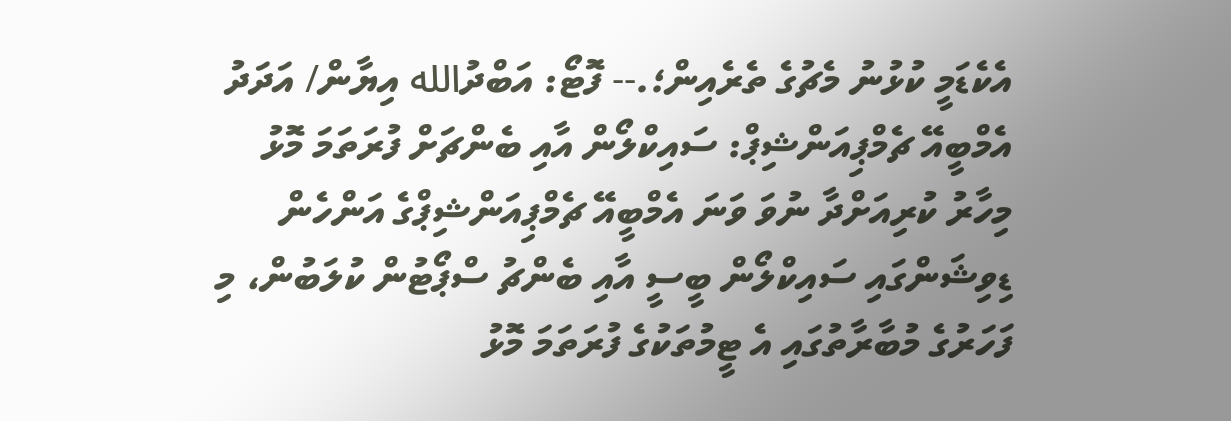އެކެޑަމީ ކުޅުނު މެޗުގެ ތެރެއިން؛.-- ފޮޓޯ: އަބްދުالله އިޔާން/ އަދަދު
އެމްބީއޭ ޗެމްޕިއަންޝިޕް: ސައިކްލޯން އާއި ބެންޗަށް ފުރަތަމަ މޮޅު
މިހާރު ކުރިއަށްދާ ނުވަ ވަނަ އެމްބީއޭ ޗެމްޕިއަންޝިޕްގެ އަންހެން ޑިވިޝަންގައި ސައިކްލޯން ބީސީ އާއި ބެންޗު ސްޕޯޓުން ކުލަބުން، މި ފަހަރުގެ މުބާރާތުގައި އެ ޓީމުތަކުގެ ފުރަތަމަ މޮޅު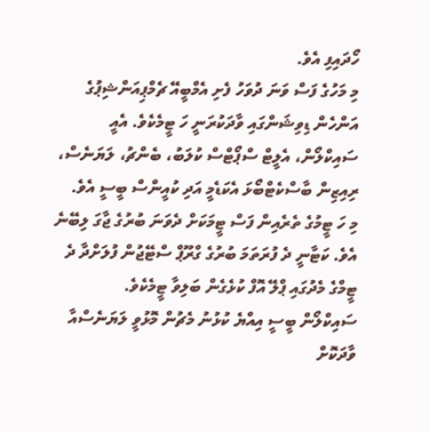ހޯދައިފި އެވެ.
މި މަހުގެ ފަސް ވަނަ ދުވަހު ފެށި އެމްބީއޭ ޗެމްޕިއަންޝިޕުގެ އަންހެން ޑިވިޝަންގައި ވާދަކުރަނީ ހަ ޓީމެކެވެ. އެއީ ސައިކްލޯން، އެލީޓް ސްޕޯޓްސް ކުލަބު، ބެންޗު، ލަޔަނެސް، ރިއިޒިން ބާސްކެޓްބޯޅަ އެކަޑެމީ އަދި ކުއީންސް ބީސީ އެވެ.
މި ހަ ޓީމުގެ ތެރެއިން ފަސް ޓީމަކަށް ދެވަނަ ބުރުގެ ޖާގަ ލިބޭނެ އެވެ. ކަޓާނީ ދެ ފުރަތަމަ ބުރުގެ ގްރޫޕް ސްޓޭޖުން ފުލަށްދާ ދެ ޓީމްގެ މެދުގައި ޕްލޭ އޮފް ކުޅެގެން ބަލިވާ ޓީމެކެވެ.
ސައިކްލޯން ބީސީ އިއްޔެ ކުޅުނު މެޗުން މޮޅުވީ ލަޔަނެސްއާ ވާދަކޮށް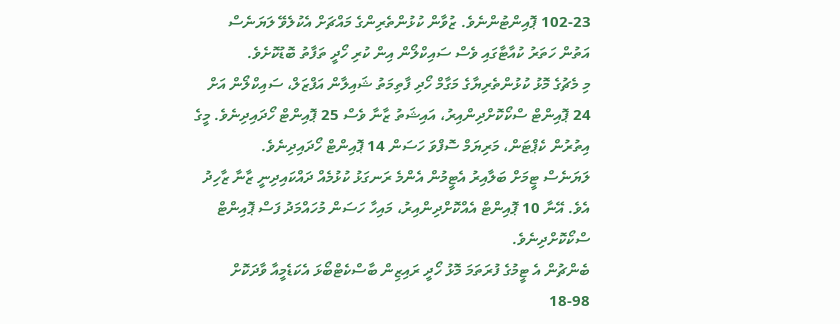102-23 ޕޮއިންޓުންނެވެ. ޒުވާން ކުޅުންތެރިންގެ މައްޗަށް އެކުލެވޭ ލަޔަނެސް އަތުން ހަތަރު ކުއާޓާގައި ވެސް ސައިކްލޯން އިން ކުރި ހޯދީ ތަފާތު ބޮޑުކޮށެވެ.
މި މެޗުގެ މޮޅު ކުޅުންތެރިޔާގެ މަގާމް ހޯދި ފާތިމަތު ޝައިލާން އަފްޒަލް، ސައިކްލޯން އަށް 24 ޕޮއިންޓް ސްކޯކޮށްދިންއިރު، އައިޝަތު ޒާނާ ވެސް 25 ޕޮއިންޓް ހޯދައިދިނެވެ. މީގެ އިތުރުން ކެޕްޓަން، މަރިޔަމް ސޮފްވަ ހަސަން 14 ޕޮއިންޓް ހޯދައިދިނެވެ.
ލަޔަނެސް ޓީމަށް ބަލާއިރު އެޓީމުން އެންމެ ރަނގަޅު ކުޅުމެއް ދައްކައިދިނީ ޒާނާ ޒާހިދު އެވެ. އޭނާ 10 ޕޮއިންޓް އެއްކޮށްދިންއިރު، މައިހާ ހަސަން މުހައްމަދު ފަސް ޕޮއިންޓް ސްކޯކޮށްދިނެވެ.
ބެންޗުން އެ ޓީމުގެ ފުރަތަމަ މޮޅު ހޯދީ ރައިޒިން ބާސްކެޓްބޯޅަ އެކަޑެމީއާ ވާދަކޮށް 98-18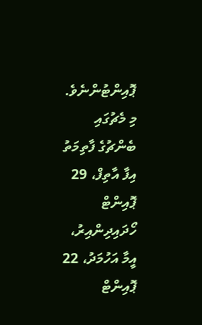ޕޮއިންޓުންނެވެ.
މި މެޗުގައި ބެންޗުގެ ފާތިމަތު އިފާ އާތިފް، 29 ޕޮއިންޓް ހޯދައިދިންއިރު، އީމާ އަހުމަދު، 22 ޕޮއިންޓް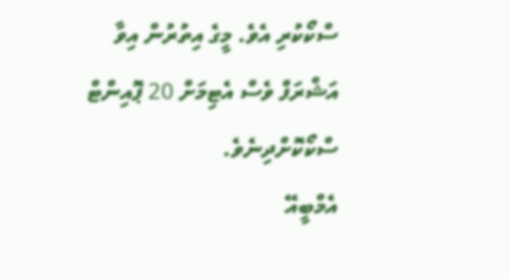ސްކޯކުރި އެވެ. މީގެ އިތުރުން އިވާ އަޝްރަފް ވެސް އެޓިމަށް 20 ޕޮއިންޓް ސްކޯކޮށްދިނެވެ.
އެމްބީއޭ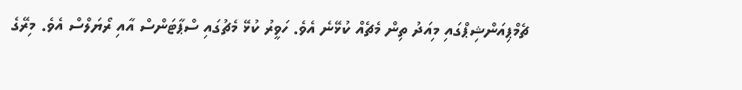ޗެމްޕިއަންޝިޕްގައި މިއަދު ތިން މެޗެއް ކުޅޭނެ އެވެ. ހަވީރު ކުޅޭ މެޗުގައި ސްޕާޓަންސް އާއި ރޯޔަލްސް އެވެ. މިރޭގެ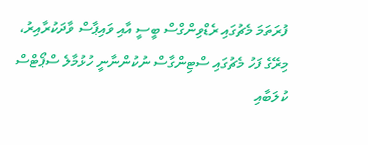ފުރަތަމަ މެޗުގައި ރެޑްވިންގްސް ބީސީ އާއި ވައިޕާސް ވާދަކުރާއިރު، މިރޭގެ ފަހު މެޗުގައި ސްޓިންގާސް ނުކުންނާނީ ހުޅުމާލެ ސްޕޯޓްސް ކުލަބާއި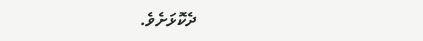ދެކޮޅަށެވެ.